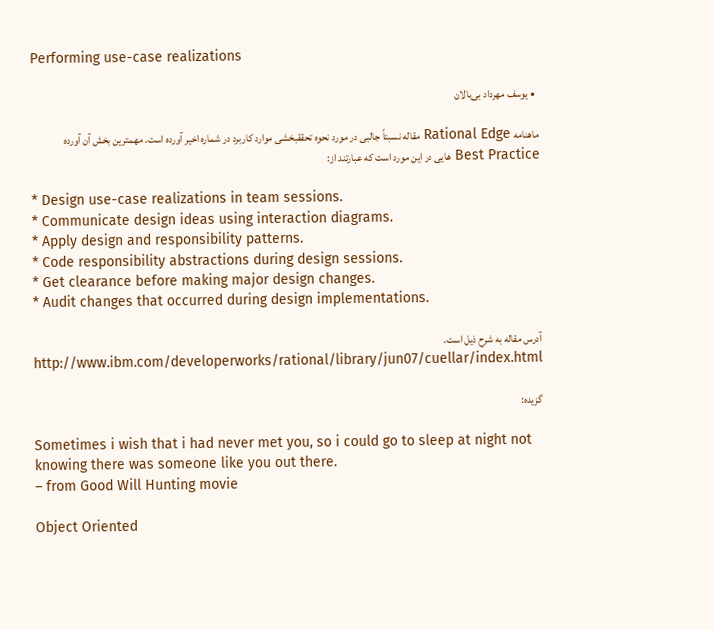Performing use-case realizations

  • یوسف مهرداد بی‌بالان

ماهنامه Rational Edge مقاله نسبتاً جالبی در مورد نحوه تحققبخشی موارد کاربرد در شماره اخير آورده است. مهمترين بخش آن آورده Best Practice هايی در اين مورد است که عبارتند از:

* Design use-case realizations in team sessions.
* Communicate design ideas using interaction diagrams.
* Apply design and responsibility patterns.
* Code responsibility abstractions during design sessions.
* Get clearance before making major design changes.
* Audit changes that occurred during design implementations.

آدرس مقاله به شرح ذيل است. http://www.ibm.com/developerworks/rational/library/jun07/cuellar/index.html

گزیده:

Sometimes i wish that i had never met you, so i could go to sleep at night not knowing there was someone like you out there.
– from Good Will Hunting movie

Object Oriented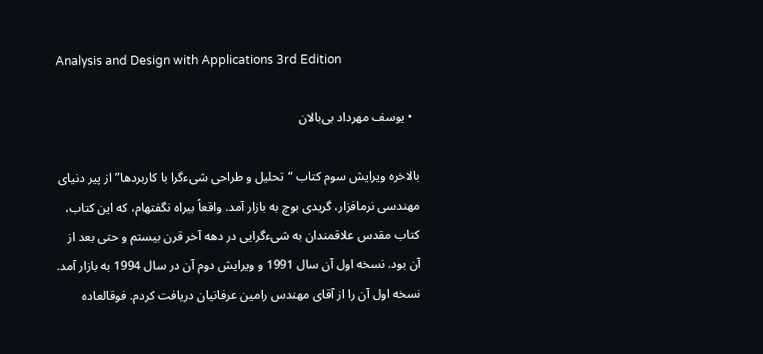Analysis and Design with Applications 3rd Edition

  • یوسف مهرداد بی‌بالان

بالاخره ويرايش سوم کتاب “تحليل و طراحی شیءگرا با کاربردها” از پير دنيای مهندسی نرمافزار، گريدی بوچ به بازار آمد. واقعاً بيراه نگفتهام، که اين کتاب، کتاب مقدس علاقمندان به شیءگرايی در دهه آخر قرن بیستم و حتی بعد از آن بود. نسخه اول آن سال 1991 و ويرايش دوم آن در سال 1994 به بازار آمد. نسخه اول آن را از آقای مهندس رامين عرفانيان دريافت کردم. فوقالعاده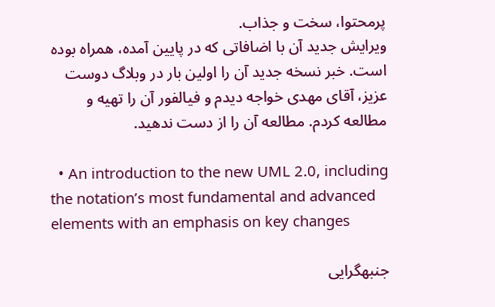پرمحتوا، سخت و جذاب.
ويرايش جديد آن با اضافاتی که در پايين آمده، همراه بوده است. خبر نسخه جديد آن را اولين بار در وبلاگ دوست عزيز، آقای مهدی خواجه ديدم و فیالفور آن را تهيه و مطالعه کردم. مطالعه آن را از دست ندهيد.

  • An introduction to the new UML 2.0, including the notation’s most fundamental and advanced elements with an emphasis on key changes

جنبهگرايی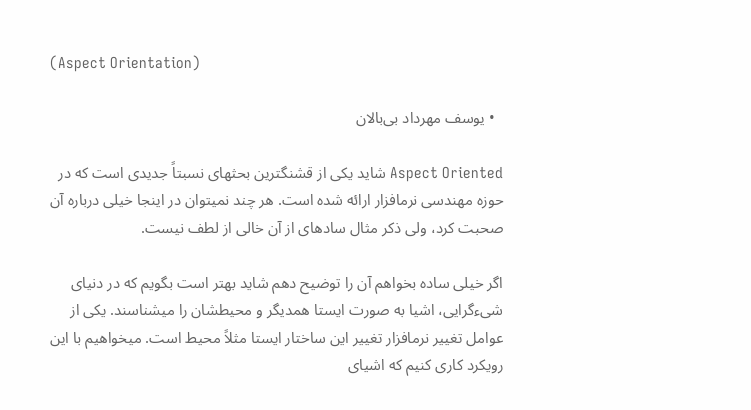(Aspect Orientation)

  • یوسف مهرداد بی‌بالان

Aspect Oriented شايد يکی از قشنگترين بحثهای نسبتاً جديدی است که در حوزه مهندسی نرمافزار ارائه شده است. هر چند نمیتوان در اينجا خيلی درباره آن صحبت کرد، ولی ذکر مثال سادهای از آن خالی از لطف نيست.

اگر خيلی ساده بخواهم آن را توضيح دهم شايد بهتر است بگويم که در دنيای شیءگرايی، اشيا به صورت ايستا همديگر و محيطشان را میشناسند. يکی از عوامل تغيير نرمافزار تغيير اين ساختار ايستا مثلاً محيط است. میخواهيم با اين رويکرد کاری کنيم که اشيای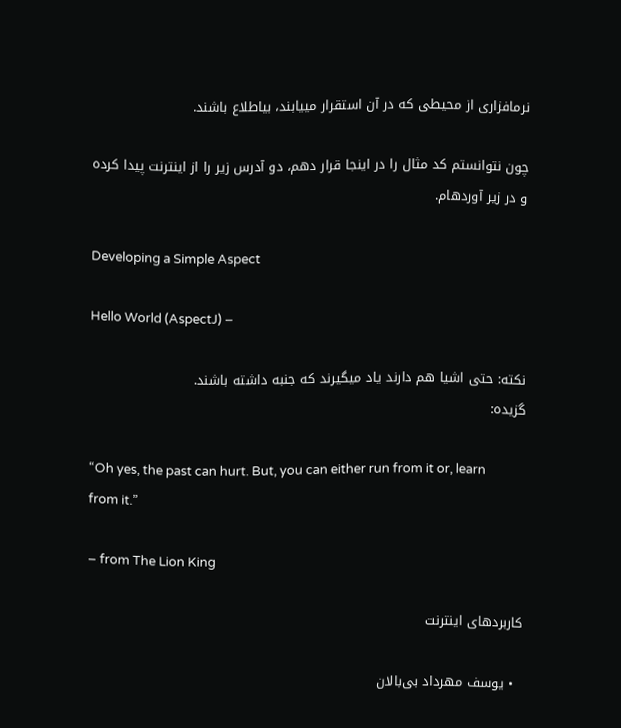نرمافزاری از محيطی که در آن استقرار میيابند، بیاطلاع باشند.

چون نتوانستم کد مثال را در اينجا قرار دهم، دو آدرس زير را از اينترنت پيدا کرده و در زير آوردهام.

Developing a Simple Aspect

Hello World (AspectJ) –

نکته: حتی اشيا هم دارند ياد میگيرند که جنبه داشته باشند.
گزيده:

“Oh yes, the past can hurt. But, you can either run from it or, learn from it.”

– from The Lion King

کاربردهای اينترنت

  • یوسف مهرداد بی‌بالان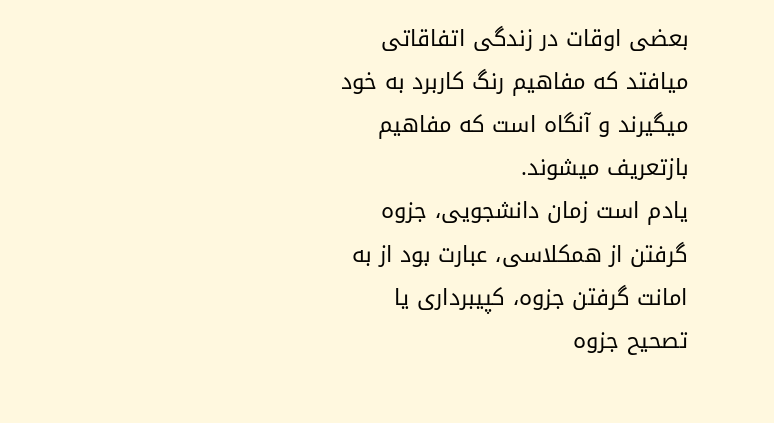بعضی اوقات در زندگی اتفاقاتی میافتد که مفاهيم رنگ کاربرد به خود میگيرند و آنگاه است که مفاهيم بازتعريف میشوند.
يادم است زمان دانشجويی، جزوه گرفتن از همکلاسی، عبارت بود از به امانت گرفتن جزوه، کپیبرداری يا تصحيح جزوه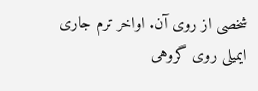شخصی از روی آن. اواخر ترم جاری ايميلی روی گروهی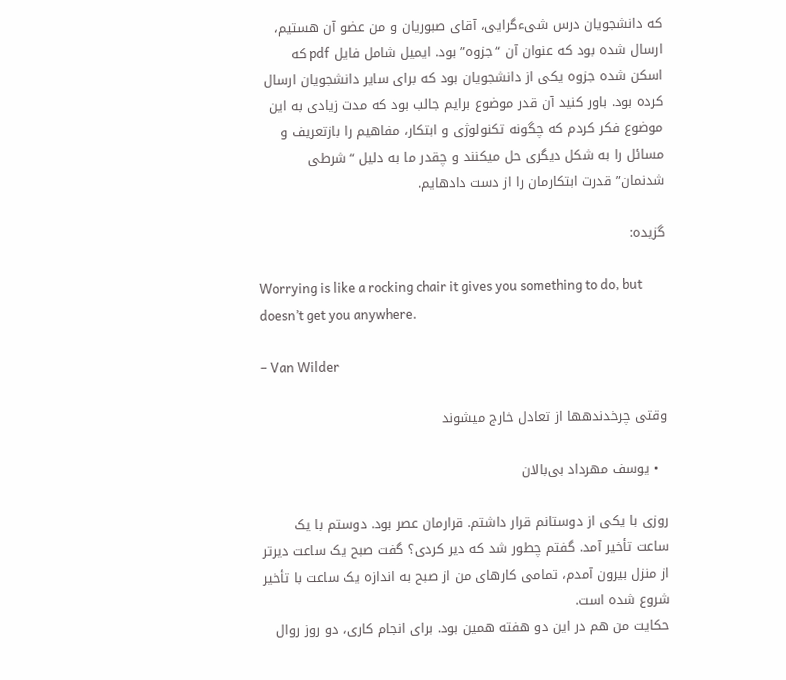که دانشجويان درس شیءگرایی، آقای صبوريان و من عضو آن هستيم، ارسال شده بود که عنوان آن “جزوه” بود. ايميل شامل فايل pdf که اسکن شده جزوه يکی از دانشجويان بود که برای ساير دانشجويان ارسال کرده بود. باور کنيد آن قدر موضوع برايم جالب بود که مدت زيادی به اين موضوع فکر کردم که چگونه تکنولوژی و ابتکار، مفاهيم را بازتعريف و مسائل را به شکل ديگری حل میکنند و چقدر ما به دليل “شرطی شدنمان” قدرت ابتکارمان را از دست دادهایم.

گزیده:

Worrying is like a rocking chair it gives you something to do, but doesn’t get you anywhere.

– Van Wilder

وقتی چرخدندهها از تعادل خارج میشوند

  • یوسف مهرداد بی‌بالان

روزی با يکی از دوستانم قرار داشتم. قرارمان عصر بود. دوستم با يک ساعت تأخير آمد. گفتم چطور شد که دير کردی؟ گفت صبح يک ساعت ديرتر از منزل بيرون آمدم، تمامی کارهای من از صبح به اندازه يک ساعت با تأخير شروع شده است.
حکايت من هم در اين دو هفته همين بود. برای انجام کاری، دو روز روال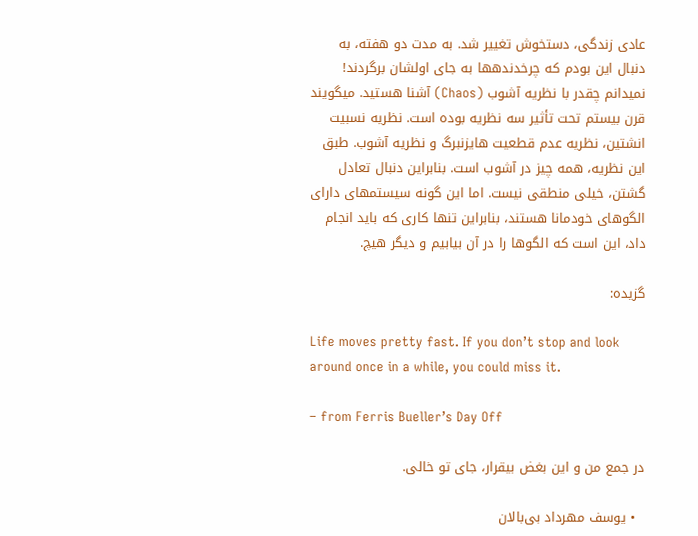عادی زندگی، دستخوش تغيير شد. به مدت دو هفته، به دنبال اين بودم که چرخدندهها به جای اولشان برگردند! نمیدانم چقدر با نظريه آشوب (Chaos) آشنا هستيد. میگويند قرن بيستم تحت تأثير سه نظريه بوده است. نظريه نسبيت انشتين، نظريه عدم قطعيت هايزنبرگ و نظريه آشوب. طبق اين نظريه، همه چيز در آشوب است. بنابراين دنبال تعادل گشتن، خيلی منطقی نيست. اما اين گونه سيستمهای دارای الگوهای خودمانا هستند، بنابراين تنها کاری که بايد انجام داد، اين است که الگوها را در آن بيابيم و ديگر هيچ.

گزيده:

Life moves pretty fast. If you don’t stop and look around once in a while, you could miss it.

– from Ferris Bueller’s Day Off

در جمع من و اين بغض بیقرار، جای تو خالی.

  • یوسف مهرداد بی‌بالان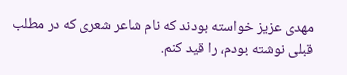مهدی عزيز خواسته بودند که نام شاعر شعری که در مطلب قبلی نوشته بودم، را قید کنم.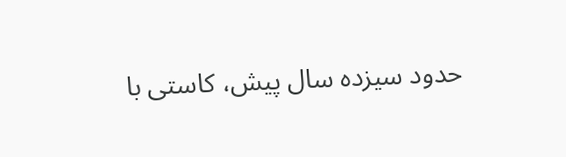حدود سيزده سال پيش، کاستی با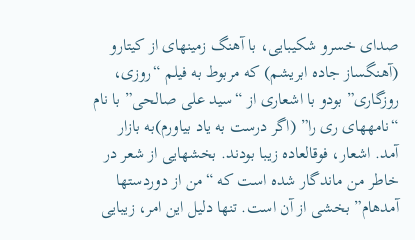صدای خسرو شکيبايی، با آهنگ زمينهای از کيتارو (آهنگساز جاده ابريشم) که مربوط به فيلم “روزی، روزگاری” بودو با اشعاری از “سید علی صالحی” با نام “نامههای ری را” (اگر درست به ياد بياورم)به بازار آمد. اشعار، فوقالعاده زيبا بودند. بخشهايی از شعر در خاطر من ماندگار شده است که “من از دوردستها آمدهام” بخشی از آن است. تنها دليل اين امر، زيبایی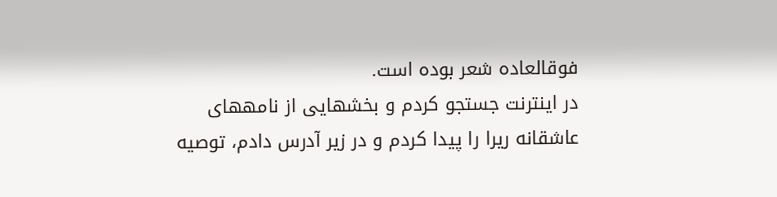فوقالعاده شعر بوده است.
در اينترنت جستجو کردم و بخشهايی از نامههای عاشقانه ریرا را پيدا کردم و در زير آدرس دادم، توصيه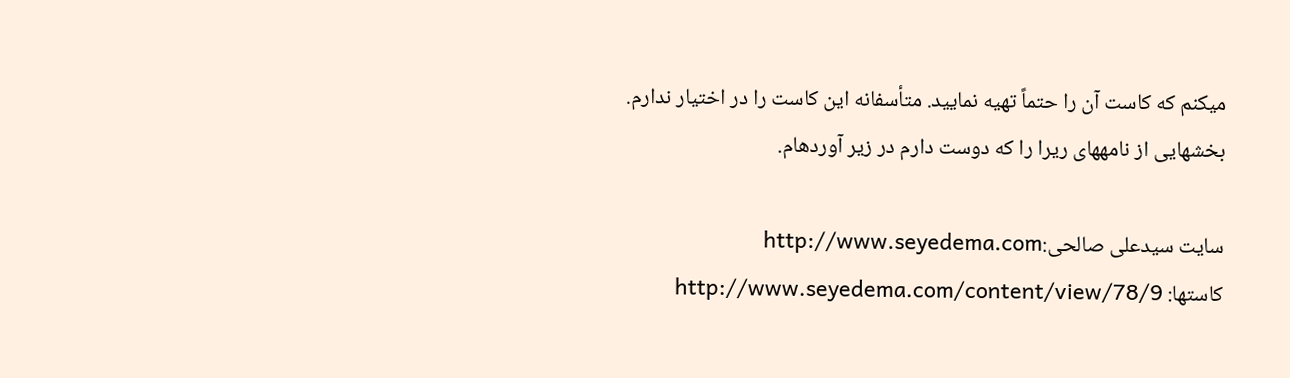میکنم که کاست آن را حتماً تهيه نماييد. متأسفانه اين کاست را در اختيار ندارم.
بخشهايی از نامههای ریرا را که دوست دارم در زير آوردهام.

سايت سيدعلی صالحی:http://www.seyedema.com
کاستها: http://www.seyedema.com/content/view/78/9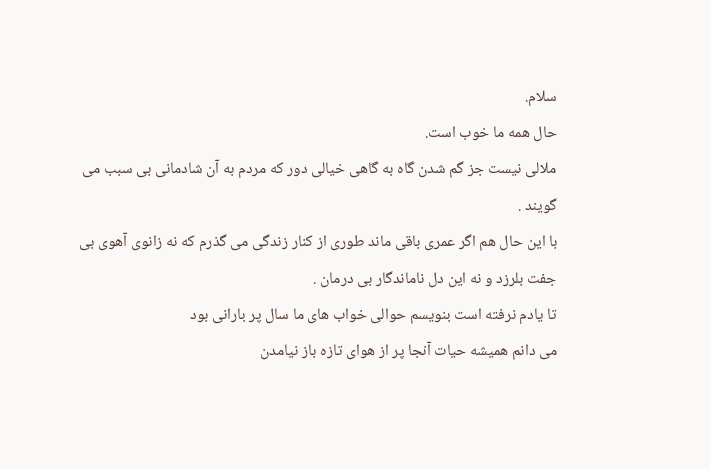سلام.
حال همه ما خوب است.
ملالی نیست جز گم شدن گاه به گاهی خیالی دور که مردم به آن شادمانی بی سبب می گویند .
با این حال هم اگر عمری باقی ماند طوری از کنار زندگی می گذرم که نه زانوی آهوی بی جفت بلرزد و نه این دل ناماندگار بی درمان .
تا یادم نرفته است بنویسم حوالی خواب های ما سال پر بارانی بود
می دانم همیشه حیات آنجا پر از هوای تازه باز نیامدن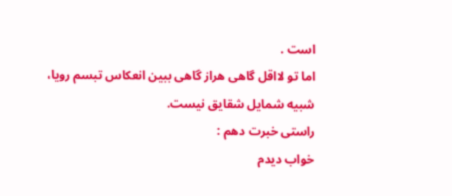است .
اما تو لااقل گاهی هراز گاهی ببین انعکاس تبسم رویا، شبیه شمایل شقایق نیست.
راستی خبرت دهم :
خواب دیدم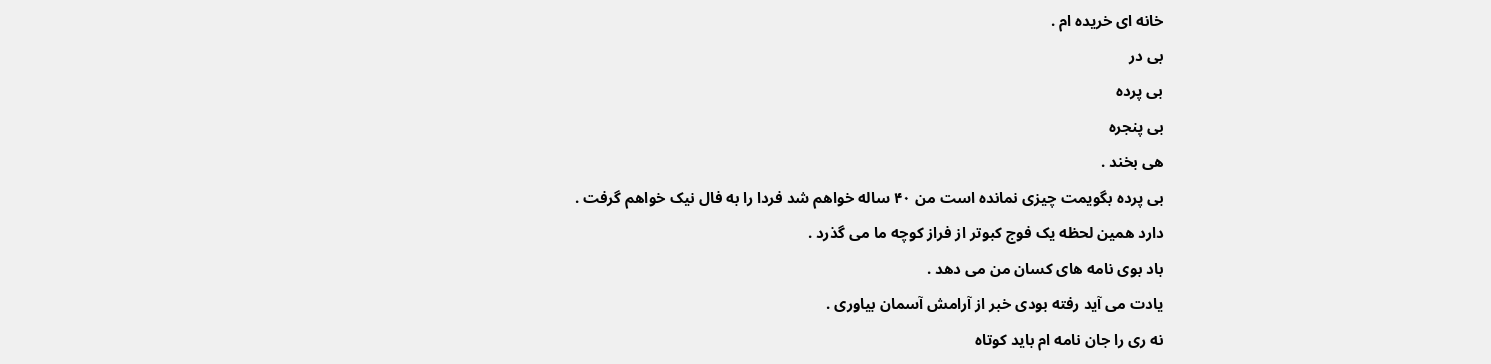خانه ای خریده ام .
بی در
بی پرده
بی پنجره
هی بخند ‌‌‌.
بی پرده بگویمت چیزی نمانده است من ۴۰ ساله خواهم شد فردا را به فال نیک خواهم گرفت .
دارد همین لحظه یک فوج کبوتر از فراز کوچه ما می گذرد .
باد بوی نامه های کسان من می دهد .
یادت می آید رفته بودی خبر از آرامش آسمان بیاوری .
نه ری را جان نامه ام باید کوتاه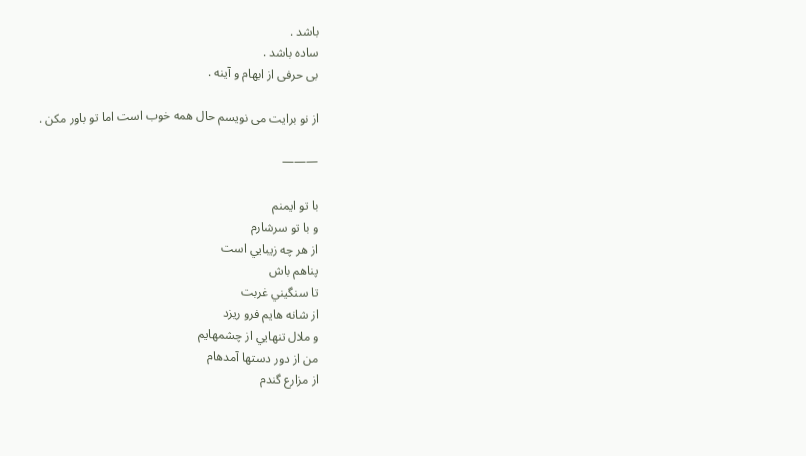باشد .
ساده باشد .
بی حرفی از ابهام و آینه .

از نو برایت می نویسم حال همه خوب است اما تو باور مکن .

———

با تو ايمنم
و با تو سرشارم
از هر چه زيبايي است
پناهم باش
تا سنگيني غربت
از شانه هايم فرو ريزد
و ملال تنهايي از چشمهايم
من از دور دستها آمدهام
از مزارع گندم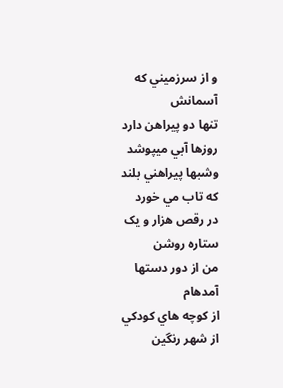و از سرزميني که آسمانش
تنها دو پيراهن دارد
روزها آبي ميپوشد
وشبها پيراهني بلند
که تاب مي خورد
در رقص هزار و يک ستاره روشن
من از دور دستها آمدهام
از کوچه هاي کودکي
از شهر رنگين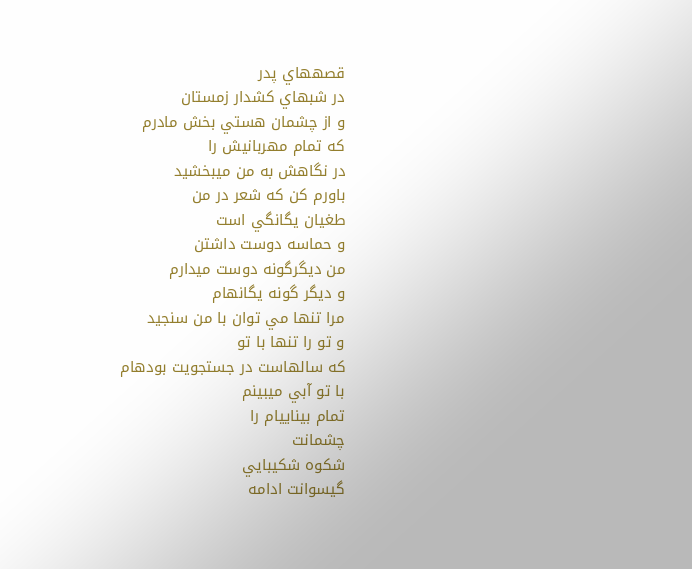قصههاي پدر
در شبهاي کشدار زمستان
و از چشمان هستي بخش مادرم
که تمام مهربانيش را
در نگاهش به من ميبخشيد
باورم کن که شعر در من
طغيان يگانگي است
و حماسه دوست داشتن
من ديگرگونه دوست ميدارم
و ديگر گونه يگانهام
مرا تنها مي توان با من سنجيد
و تو را تنها با تو
که سالهاست در جستجويت بودهام
با تو آبي ميبينم
تمام بيناييام را
چشمانت
شکوه شکيبايي
گيسوانت ادامه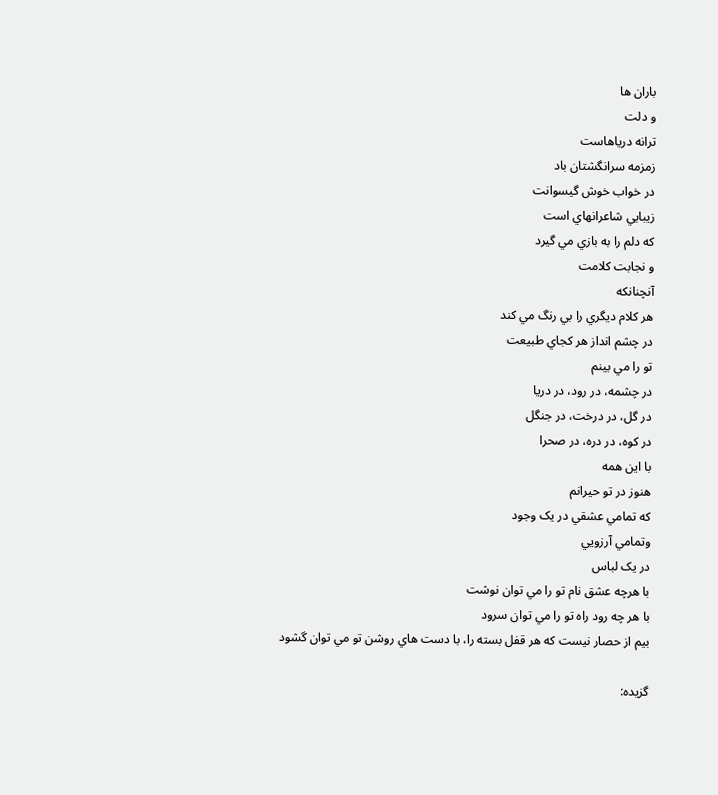باران ها
و دلت
ترانه درياهاست
زمزمه سرانگشتان باد
در خواب خوش گيسوانت
زيبايي شاعرانهاي است
که دلم را به بازي مي گيرد
و نجابت کلامت
آنچنانکه
هر کلام ديگري را بي رنگ مي کند
در چشم انداز هر کجاي طبيعت
تو را مي بينم
در چشمه، در رود، در دريا
در گل، در درخت، در جنگل
در کوه، در دره، در صحرا
با اين همه
هنوز در تو حيرانم
که تمامي عشقي در يک وجود
وتمامي آرزويي
در يک لباس
با هرچه عشق نام تو را مي توان نوشت
با هر چه رود راه تو را مي توان سرود
بيم از حصار نيست كه هر قفل بسته را، با دست هاي روشن تو مي توان گشود

گزیده: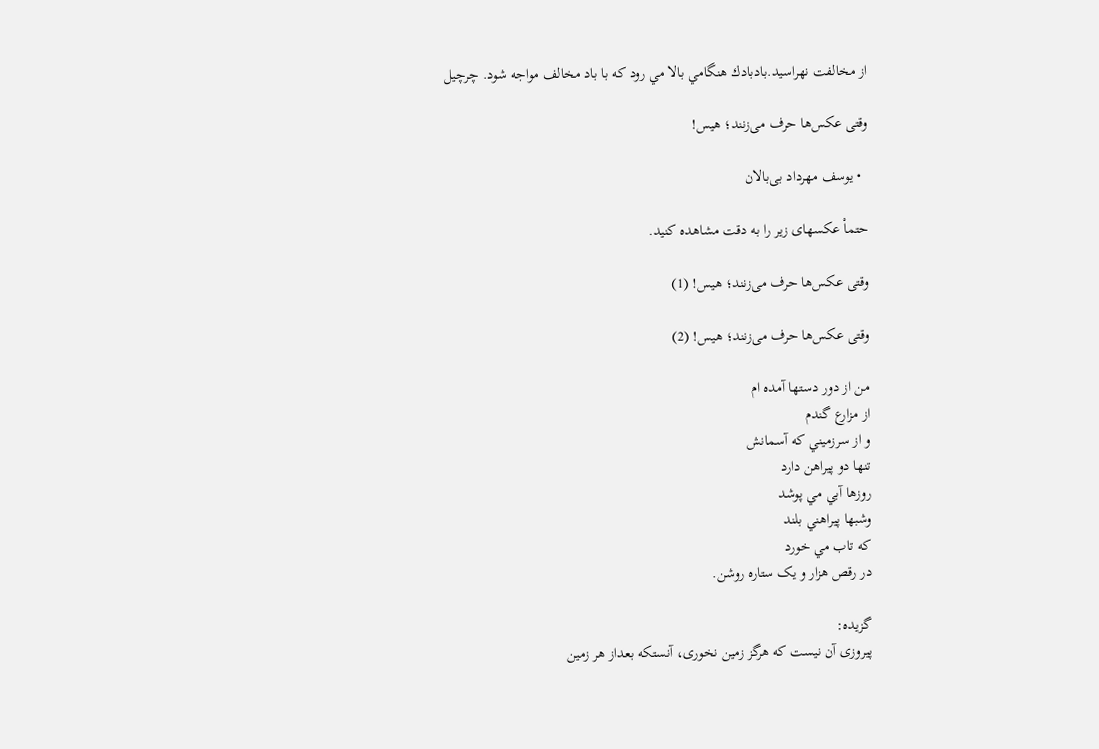از مخالفت نهراسيد.بادبادك هنگامي بالا مي رود كه با باد مخالف مواجه شود. چرچیل

وقتی عکس‌ها حرف می‌زنند؛ هيس!

  • یوسف مهرداد بی‌بالان

حتماْ عکسهای زیر را به دقت مشاهده کنید.

وقتی عکس‌ها حرف می‌زنند؛ هيس! (1)

وقتی عکس‌ها حرف می‌زنند؛ هيس! (2)

من از دور دستها آمده ام
از مزارع گندم
و از سرزميني که آسمانش
تنها دو پيراهن دارد
روزها آبي مي پوشد
وشبها پيراهني بلند
که تاب مي خورد
در رقص هزار و يک ستاره روشن.

گزیده:
پيروزی آن نيست که هرگز زمين نخوری، آنستکه بعداز هر زمين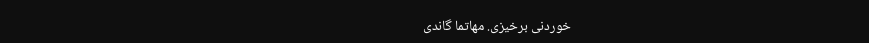خوردنی برخيزی. مهاتما گاندی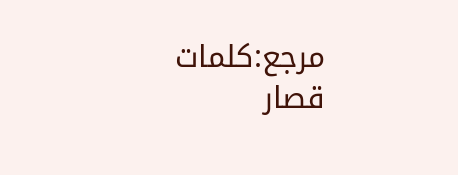مرجع:کلمات قصار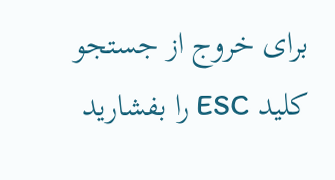برای خروج از جستجو کلید ESC را بفشارید